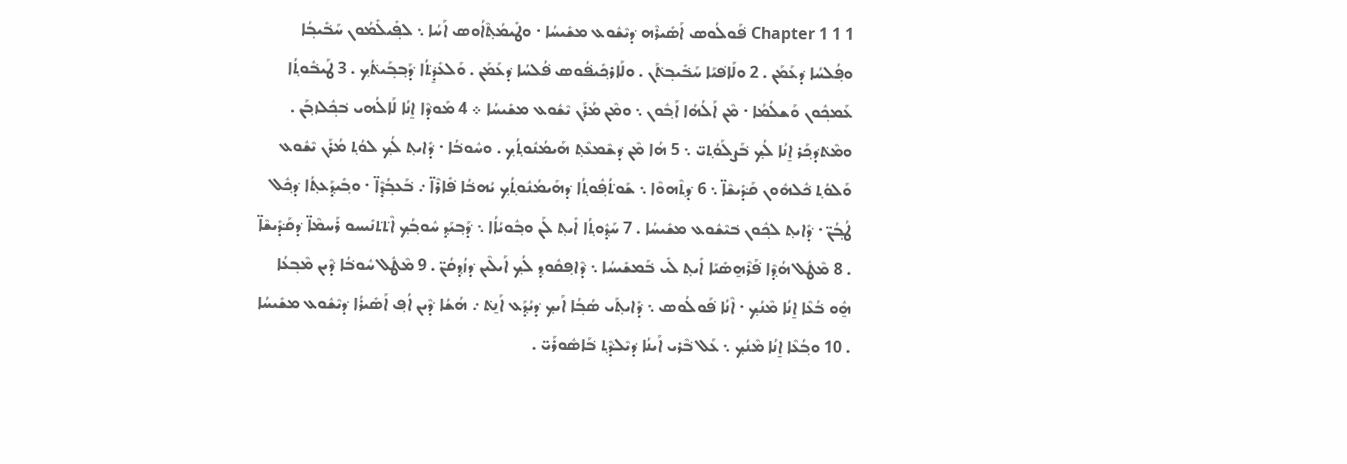1 Chapter 1 1 ܦ݁ܰܘܠܳܘܣ ܐܰܣܺܝܪܶܗ ܕ݁ܝܶܫܽܘܥ ܡܫܺܝܚܳܐ ܁ ܘܛܺܝܡܳܬ݂ܶܐܳܘܣ ܐܰܚܳܐ ܆ ܠܦ݂ܺܝܠܺܡܳܘܢ ܚܰܒ݁ܺܝܒ݂ܳܐ ܘܦ݂ܳܠܚܳܐ ܕ݁ܥܰܡܰܢ . 2 ܘܠܰܐܦ݁ܝܰܐ ܚܰܒ݁ܺܝܒ݂ܬ݁ܰܢ . ܘܠܰܐܪܟ݂ܺܝܦ݁ܳܘܣ ܦ݁ܳܠܚܳܐ ܕ݁ܥܰܡܰܢ . ܘܰܠܥܺܕ̱݁ܬ݁ܳܐ ܕ݁ܰܒ݂ܒ݂ܰܝܬ݁ܳܟ݂ . 3 ܛܰܝܒ݁ܽܘܬ݂ܳܐ ܥܰܡܟ݂ܽܘܢ ܘܰܫܠܳܡܳܐ ܁ ܡܶܢ ܐܰܠܳܗܳܐ ܐܰܒ݂ܽܘܢ ܆ ܘܡܶܢ ܡܳܪܰܢ ܝܶܫܽܘܥ ܡܫܺܝܚܳܐ ܀ 4 ܡܰܘܕ݁ܶܐ ܐ̱ܢܳܐ ܠܰܐܠܳܗܝ ܒ݁ܟ݂ܽܠܙܒ݂ܰܢ . ܘܡܶܬ݁ܕ݁ܟ݂ܰܪ ܐ̱ܢܳܐ ܠܳܟ݂ ܒ݁ܰܨܠܰܘܳܬ݂ܝ̈ ܆ 5 ܗܳܐ ܡܶܢ ܕ݁ܫܶܡܥܶܬ݂ ܗܰܝܡܳܢܽܘܬ݂ܳܟ݂ . ܘܚܽܘܒ݁ܳܐ ܁ ܕ݁ܺܐܝܬ݂ ܠܳܟ݂ ܠܘܳܬ݂ ܡܳܪܰܢ ܝܶܫܽܘܥ ܘܰܠܘܳܬ݂ ܟ݁ܽܠܗܽܘܢ ܩܰܕ݁ܺܝܫܶܐ̈ ܆ 6 ܕ݁ܬ݂ܶܗܘܶܐ ܆ ܫܰܘܬ݁ܳܦ݂ܽܘܬ݂ܳܐ ܕ݁ܗܰܝܡܳܢܽܘܬ݂ܳܟ݂ ܝܳܗܒ݁ܳܐ ܦ݁ܺܐܪܶܐ̈ ܇ ܒ݁ܰܥܒ݂ܳܕ݂ܶܐ̈ ܁ ܘܒ݂ܺܝܕ݂ܰܥܬ݂ܳܐ ܕ݁ܟ݂ܽܠ ܛܳܒ݂ܳܢ̈ ܁ ܕ݁ܺܐܝܬ݂ ܠܟ݂ܽܘܢ ܒ݁ܝܶܫܽܘܥ ܡܫܺܝܚܳܐ . 7 ܚܰܕ݂ܽܘܬ݂ܳܐ ܐܺܝܬ݂ ܠܰܢ ܘܒ݂ܽܘܝܳܐܳܐ ܆ ܕ݁ܰܒ݂ܝܰܕ݂ ܚܽܘܒ݂ܳܟ݂ ܐܶܬ݁ܬ݁ܢܺܝܚܘ ܪܰܚܡܶܐ̈ ܕ݁ܩܰܕ݁ܺܝܫܶܐ̈ . 8 ܡܶܛܽܠ ܗܳܕ݂ܶܐ ܦ݁ܰܪܶܗ̱ܣܺܝܰܐ ܐܺܝܬ݂ ܠܺܝ ܒ݁ܰܡܫܺܝܚܳܐ ܆ ܕ݁ܶܐܦ݂ܩܽܘܕ݂ ܠܳܟ݂ ܐܰܝܠܶܝܢ ܕ݁ܙܳܕ݂ܩܳܢ̈ . 9 ܡܶܛܽܠ ܚܽܘܒ݁ܳܐ ܕ݁ܶܝܢ ܡܶܒ݂ܥܳܐ ܗ̱ܽܘ ܒ݁ܳܥܶܐ ܐ̱ܢܳܐ ܡܶܢܳܟ݂ ܁ ܐܶܢܳܐ ܦ݁ܰܘܠܳܘܣ ܆ ܕ݁ܺܐܝܬ݂ܰܝ ܣܳܒ݂ܳܐ ܐܰܝܟ݂ ܕ݁ܝܳܕ݂ܰܥ ܐܰܢ̱ܬ݁ ܇ ܗܳܫܳܐ ܕ݁ܶܝܢ ܐܳܦ݂ ܐܰܣܺܝܪܳܐ ܕ݁ܝܶܫܽܘܥ ܡܫܺܝܚܳܐ . 10 ܘܒ݂ܳܥܶܐ ܐ̱ܢܳܐ ܡܶܢܳܟ݂ ܆ ܥܰܠ ܒ݁ܶܪܝ ܐܰܝܢܳܐ ܕ݁ܝܶܠܕ݁ܶܬ݂ ܒ݁ܰܐܣܽܘܪܰܝ̈ .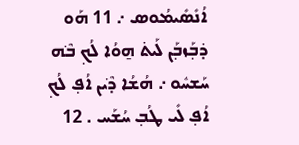ܐܳܢܺܣܺܝܡܳܘܣ ܇ 11 ܗܰܘ ܕ݁ܒ݂ܰܙܒ݂ܰܢ ܠܰܝܬ݁ ܗ̱ܘܳܐ ܠܳܟ݂ ܒ݁ܶܗ ܚܰܫܚܽܘ ܇ ܗܳܫܳܐ ܕ݁ܶܝܢ ܐܳܦ݂ ܠܳܟ݂ ܐܳܦ݂ ܠܺܝ ܛܳܒ݂ ܚܳܫܰܚ . 12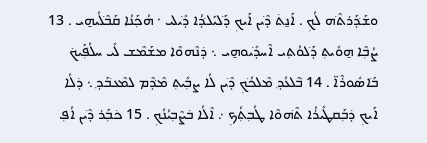ܘܫܰܕ݁ܰܪܬ݁ܶܗ ܠܳܟ݂ . ܐܰܢ̱ܬ݁ ܕ݁ܶܝܢ ܐܰܝܟ݂ ܕ݁ܰܠܝܰܠܕ݁ܳܐ ܕ݁ܺܝܠܝ ܁ ܗܳܟ݂ܰܢܳܐ ܩܰܒ݁ܶܠܳܝܗ̱ܝ . 13 ܨܳܒ݂ܶܐ ܗ̱ܘܺܝܬ݂ ܕ݁ܰܠܘܳܬ݂ܝ ܐܶܚܕ݁ܺܝܘܗ̱ܝ ܆ ܕ݁ܢܶܗܘܶܐ ܡܫܰܡܶܫ ܠܺܝ ܚܠܳܦ݂ܰܝܟ݁ ܒ݁ܰܐܣܽܘܪܶܐ̈ . 14 ܒ݁ܶܠܥܳܕ݂ ܡܶܠܟ݁ܳܟ݂ ܕ݁ܶܝܢ ܠܳܐ ܨܒ݂ܺܝܬ݂ ܡܶܕ݁ܶܡ ܠܡܶܥܒ݁ܰܕ݂ ܆ ܕ݁ܠܳܐ ܐܰܝܟ݂ ܕ݁ܒ݂ܰܩܛܺܝܪܳܐ ܬ݁ܶܗܘܶܐ ܛܳܒ݂ܬ݂ܳܟ݂ ܇ ܐܶܠܳܐ ܒ݁ܨܶܒ݂ܝܳܢܳܟ݂ . 15 ܟ݁ܒ݂ܰܪ ܕ݁ܶܝܢ ܐܳܦ݂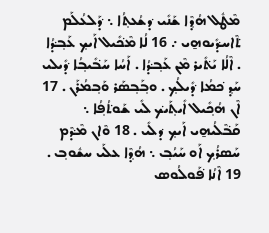ܡܶܛܽܠ ܗܳܕ݂ܶܐ ܫܰܢܺܝ ܕ݁ܫܳܥܬ݂ܳܐ ܆ ܕ݁ܰܠܥܳܠܰܡ ܬ݁ܶܐܚܕ݁ܺܝܘܗ̱ܝ ܇ 16 ܠܳܐ ܡܶܟ݁ܺܝܠ ܐܰܝܟ݂ ܥܰܒ݂ܕ݁ܳܐ . ܐܶܠܳܐ ܝܰܬ݁ܺܝܪ ܡܶܢ ܥܰܒ݂ܕ݁ܳܐ . ܐܰܚܳܐ ܚܰܒ݁ܺܝܒ݂ܳܐ ܕ݁ܺܝܠܝ ܚܰܕ݂ ܟ݁ܡܳܐ ܕ݁ܺܝܠܳܟ݂ . ܘܒ݂ܰܒ݂ܣܰܪ ܘܰܒ݂ܡܳܪܰܢ . 17 ܐܶܢ ܗܳܟ݂ܺܝܠ ܐܺܝܬ݂ܰܝܟ݁ ܠܺܝ ܫܰܘܬ݁ܳܦ݂ܳܐ ܆ ܩܰܒ݁ܶܠܳܝܗ̱ܝ ܐܰܝܟ݂ ܕ݁ܠܺܝ . 18 ܘܶܐܢ ܡܶܕ݁ܶܡ ܚܰܣܪܳܟ݂ ܐܰܘ ܚܰܝܳܒ݂ ܆ ܗܳܕ݂ܶܐ ܥܠܰܝ ܚܫܽܘܒ݂ . 19 ܐܶܢܳܐ ܦ݁ܰܘܠܳܘܣ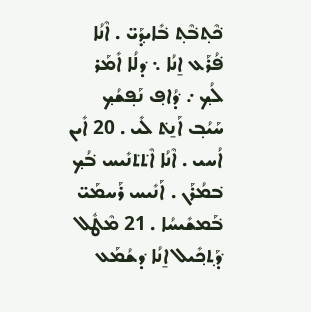ܟ݁ܶܬ݂ܒ݁ܶܬ݂ ܒ݁ܺܐܝܕ݂ܰܝ̈ . ܐܶܢܳܐ ܦ݁ܳܪܰܥ ܐ̱ܢܳܐ ܆ ܕ݁ܠܳܐ ܐܺܡܰܪ ܠܳܟ݂ ܇ ܕ݁ܳܐܦ݂ ܢܰܦ݂ܫܳܟ݂ ܚܰܝܳܒ݂ ܐܰܢ̱ܬ݁ ܠܺܝ . 20 ܐܺܝܢ ܐܳܚܝ . ܐܶܢܳܐ ܐܶܬ݁ܬ݁ܢܺܝܚ ܒ݁ܳܟ݂ ܒ݁ܡܳܪܰܢ . ܐܰܢܺܝܚ ܪܰܚܡܰܝ̈ ܒ݁ܰܡܫܺܝܚܳܐ . 21 ܡܶܛܽܠ ܕ݁ܰܬ݂ܟ݂ܺܝܠ ܐ̱ܢܳܐ ܕ݁ܫܳܡܰܥ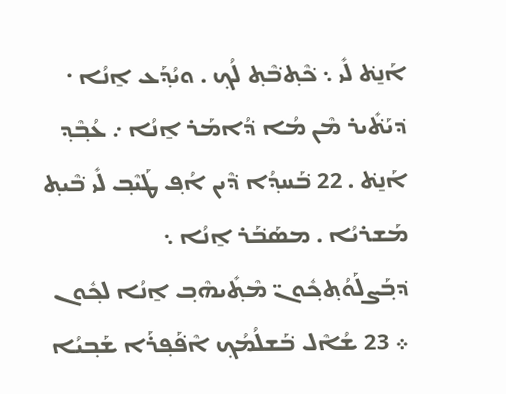ܐܰܢ̱ܬ݁ ܠܺܝ ܆ ܟ݁ܶܬ݂ܒ݁ܶܬ݂ ܠܳܟ݂ . ܘܝܳܕ݂ܰܥ ܐ̱ܢܳܐ ܁ ܕ݁ܝܰܬ݁ܺܝܪ ܡܶܢ ܡܳܐ ܕ݁ܳܐܡܰܪ ܐ̱ܢܳܐ ܇ ܥܳܒ݂ܶܕ݂ ܐܰܢ̱ܬ݁ . 22 ܒ݁ܰܚܕ݂ܳܐ ܕ݁ܶܝܢ ܐܳܦ݂ ܛܰܝܶܒ݂ ܠܺܝ ܒ݁ܶܝܬ݂ ܡܰܫܪܝܳܐ . ܡܣܰܒ݁ܰܪ ܐ̱ܢܳܐ ܆ ܕ݁ܒ݂ܰܨܠܰܘܳܬ݂ܟ݂ܽܘܢ̈ ܡܶܬ݂ܺܝܗܶܒ݂ ܐ̱ܢܳܐ ܠܟ݂ܽܘܢ ܀ 23 ܫܳܐܶܠ ܒ݁ܰܫܠܳܡܳܟ݂ ܐܶܦ݁ܰܦ݂ܪܰܐ ܫܰܒ݂ܝܳܐ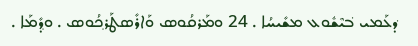ܕ݁ܥܰܡܝ ܒ݁ܝܶܫܽܘܥ ܡܫܺܝܚܳܐ . 24 ܘܡܰܪܩܳܘܣ ܘܰܐܪܺܣܛܰܪܟ݂ܳܘܣ . ܘܕ݂ܺܡܰܐ .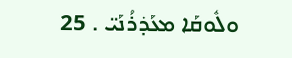ܘܠܽܘܩܰܐ ܡܥܰܕ݁ܪܳܢܰܝ̈ . 25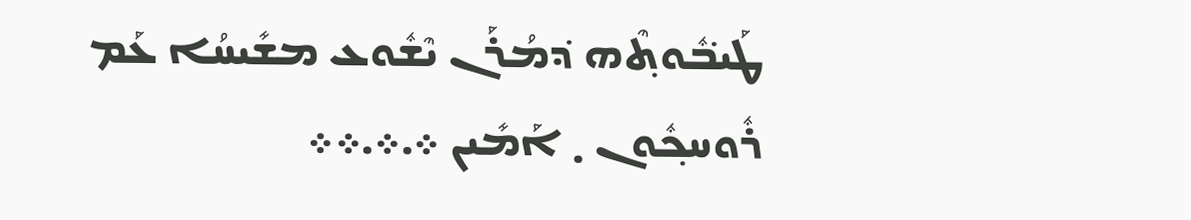ܛܰܝܒ݁ܽܘܬ݂ܶܗ ܕ݁ܡܳܪܰܢ ܝܶܫܽܘܥ ܡܫܺܝܚܳܐ ܥܰܡ ܪܽܘܚܟ݂ܽܘܢ ܂ ܐܰܡܺܝܢ ܀.܀.܀܀